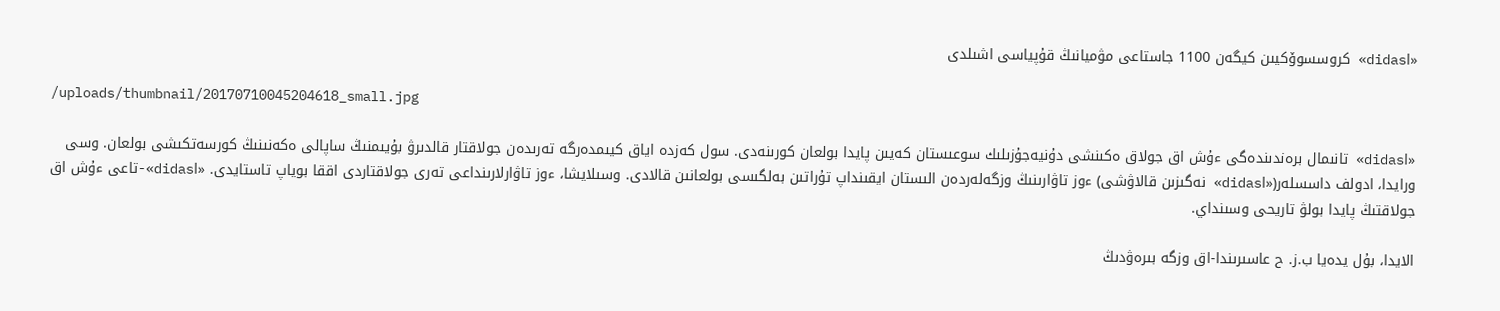«اdidas» كروسسوۆكيىن كيگەن 1100 جاستاعى مۋميانىڭ قۇپياسى اشىلدى

/uploads/thumbnail/20170710045204618_small.jpg

«اdidas» تانىمال برەندىندەگى ءۇش اق جولاق ەكىنشى دۇنيەجۇزىلىك سوعىستان كەيىن پايدا بولعان كورىنەدى. سول كەزدە اياق كيىمدەرگە تەرىدەن جولاقتار قالدىرۋ بۇيىمنىڭ ساپالى ەكەنىنىڭ كورسەتكىشى بولعان. وسى ورايدا، ادولف داسسلەر(«اdidas» نەگىزىن قالاۋشى) ءوز تاۋارىنىڭ وزگەلەردەن الىستان ايقىنداپ تۇراتىن بەلگىسى بولعانىن قالادى. وسىلايشا، ءوز تاۋارلارىنداعى تەرى جولاقتاردى اققا بوياپ تاستايدى. «اdidas»-تاعى ءۇش اق جولاقتىڭ پايدا بولۋ تاريحى وسىنداي.

الايدا، بۇل يدەيا ب.ز. ح عاسىرىندا-اق وزگە بىرەۋدىڭ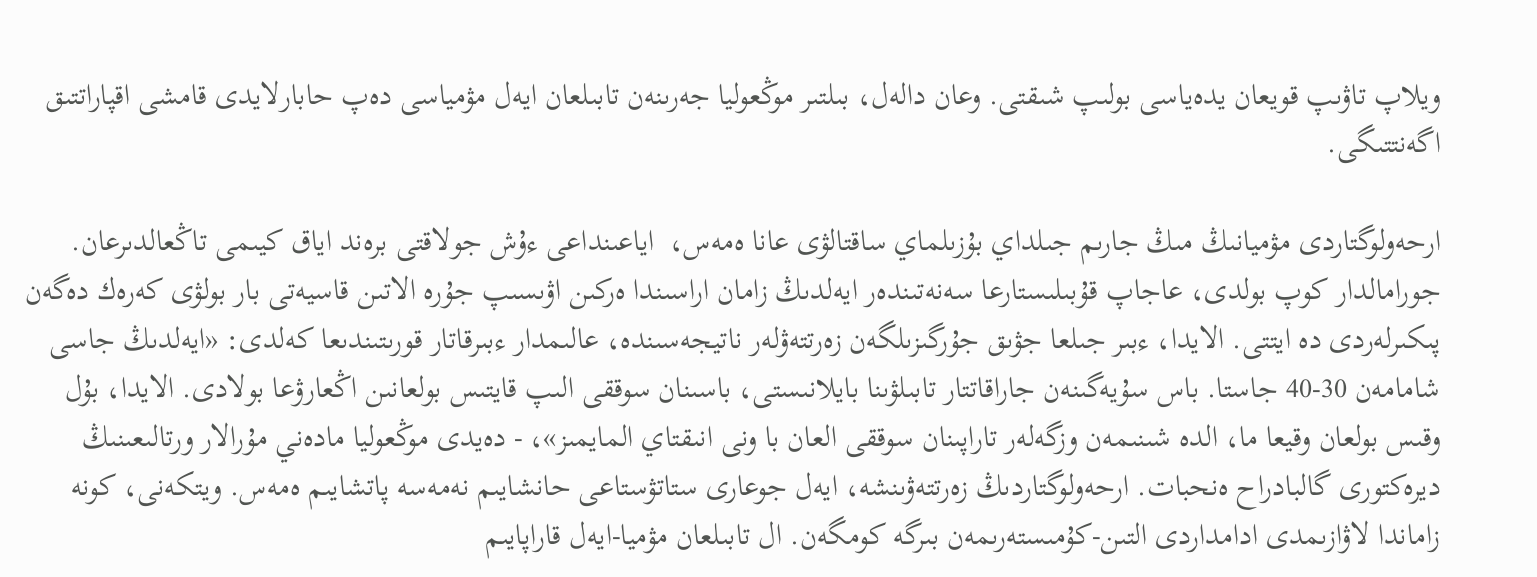ويلاپ تاۋىپ قويعان يدەياسى بولىپ شىقتى. وعان دالەل، بىلتىر موڭعوليا جەرىنەن تابىلعان ايەل مۋمياسى دەپ حابارلايدى قامشى اقپاراتتىق اگەنتتىگى.

ارحەولوگتاردى مۋميانىڭ مىڭ جارىم جىلداي بۇزىلماي ساقتالۋى عانا ەمەس،  اياعىنداعى ءۇش جولاقتى برەند اياق كيىمى تاڭعالدىرعان. جورامالدار كوپ بولدى، عاجاپ قۇبىلىستارعا سەنەتىندەر ايەلدىڭ زامان اراسىندا ەركىن اۋىسىپ جۇرە الاتىن قاسيەتى بار بولۋى كەرەك دەگەن پىكىرلەردى دە ايتتى. الايدا، ءبىر جىلعا جۋىق جۇرگىزىلگەن زەرتتەۋلەر ناتيجەسىندە، عالىمدار ءبىرقاتار قورىتىندىعا كەلدى: «ايەلدىڭ جاسى شامامەن 30-40 جاستا. باس سۇيەگىنەن جاراقاتتار تابىلۋىنا بايلانىستى، باسىنان سوققى الىپ قايتىس بولعانىن اڭعارۋعا بولادى. الايدا، بۇل وقىس بولعان وقيعا ما، الدە شىنىمەن وزگەلەر تاراپىنان سوققى العان با ونى انىقتاي المايمىز»، - دەيدى موڭعوليا مادەني مۇرالار ورتالىعىنىڭ ديرەكتورى گالبادراح ەنحبات. ارحەولوگتاردىڭ زەرتتەۋىنشە، ايەل جوعارى ستاتۋستاعى حانشايىم نەمەسە پاتشايىم ەمەس. ويتكەنى، كونە زاماندا لاۋازىمدى ادامداردى التىن-كۇمىستەرىمەن بىرگە كومگەن. ال تابىلعان مۋميا-ايەل قاراپايىم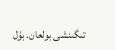تىگىنشى بولعان. بۇل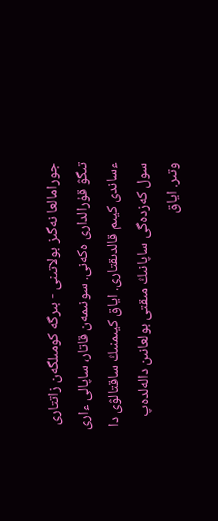جورامالعا نەگىز بولاتىنى - بىرگە كومىلگەن زاتتارى تىگۋ قۇرالدارى ەكەنى. سونىمەن قاتار، ساپالى ءارى ءساندى كيىم قالدىقتارى. اياق كيىمنىڭ ساقتالۋى دا سول كەزدەگى ساپانىڭ مىقتى بولعانىن دالەلدەپ وتىر. اياق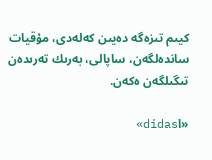كيىم تىزەگە دەيىن كەلەدى، مۇقيات ساندەلگەن، ساپالى، بەرىك تەرىدەن تىگىلگەن ەكەن.

«اdidas»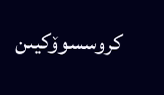كروسسوۆكيىن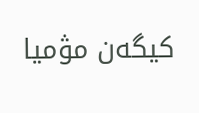كيگەن مۋميا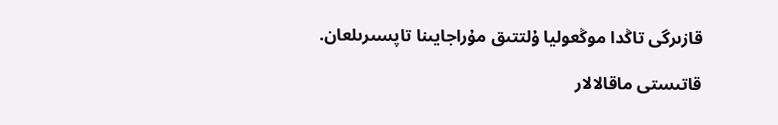قازىرگى تاڭدا موڭعوليا ۇلتتىق مۇراجايىنا تاپسىرىلعان.

قاتىستى ماقالالار